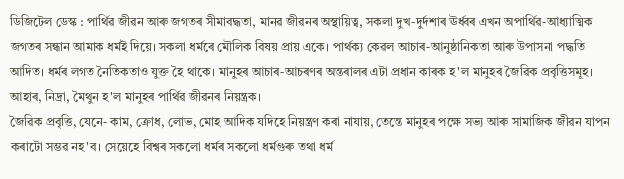ডিজিটেল ডেস্ক : পার্থিৱ জীৱন আৰু জগতৰ সীমাবদ্ধতা, মানৱ জীৱনৰ অস্থায়িত্ব, সকলা দুখ-দুর্দশাৰ ঊর্ধ্বৰ এখন অপার্থিৱ-আধ্যাত্মিক জগতৰ সন্ধান আমাক ধর্মই দিয়ে। সকলা ধৰ্মৰে মৌলিক বিষয় প্রায় একে। পার্থক্য কেৱল আচাৰ-আনুষ্ঠানিকতা আৰু উপাসনা পদ্ধতি আদিত। ধৰ্মৰ লগত নৈতিকতাও যুক্ত হৈ থাকে। মানুহৰ আচাৰ-আচৰণৰ অন্তৰালৰ এটা প্ৰধান কাৰক হ'ল মানুহৰ জৈৱিক প্রবৃত্তিসমূহ। আহাৰ, নিদ্রা, মৈথুন হ'ল মানুহৰ পাৰ্থিৱ জীৱনৰ নিয়ন্ত্রক।
জৈৱিক প্রবৃত্তি, যেনে- কাম, ক্রোধ, লোভ, মোহ আদিক যদিহে নিয়ন্ত্ৰণ কৰা নাযায়, তেন্তে মানুহৰ পক্ষে সভ্য আৰু সামাজিক জীৱন যাপন কৰাটো সম্ভৱ নহ'ব। সেয়েহে বিশ্বৰ সকলো ধৰ্মৰ সকলো ধৰ্মগুৰু তথা ধৰ্ম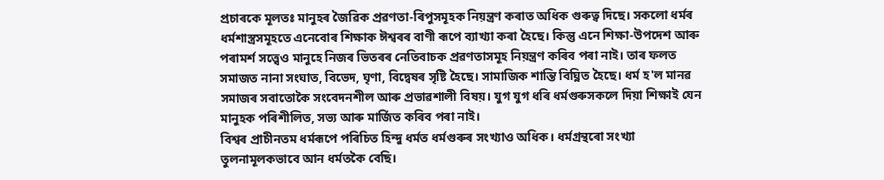প্ৰচাৰকে মূলতঃ মানুহৰ জৈৱিক প্ৰৱণতা-ৰিপুসমূহক নিয়ন্ত্ৰণ কৰাত অধিক গুৰুত্ব দিছে। সকলো ধৰ্মৰ ধৰ্মশাস্ত্ৰসমূহতে এনেবোৰ শিক্ষাক ঈশ্বৰৰ বাণী ৰূপে ব্যাখ্যা কৰা হৈছে। কিন্তু এনে শিক্ষা-উপদেশ আৰু পৰামৰ্শ সত্ত্বেও মানুহে নিজৰ ভিতৰৰ নেতিবাচক প্ৰৱণতাসমূহ নিয়ন্ত্ৰণ কৰিব পৰা নাই। তাৰ ফলত সমাজত নানা সংঘাত, বিভেদ, ঘৃণা, বিদ্বেষৰ সৃষ্টি হৈছে। সামাজিক শান্তি বিঘ্নিত হৈছে। ধর্ম হ'ল মানৱ সমাজৰ সবাতোকৈ সংবেদনশীল আৰু প্ৰভাৱশালী বিষয়। যুগ যুগ ধৰি ধৰ্মগুৰুসকলে দিয়া শিক্ষাই যেন মানুহক পৰিশীলিত, সভ্য আৰু মাৰ্জিত কৰিব পৰা নাই।
বিশ্বৰ প্ৰাচীনতম ধৰ্মৰূপে পৰিচিত হিন্দু ধৰ্মত ধৰ্মগুৰুৰ সংখ্যাও অধিক। ধর্মগ্রন্থৰো সংখ্যা তুলনামূলকভাবে আন ধর্মতকৈ বেছি।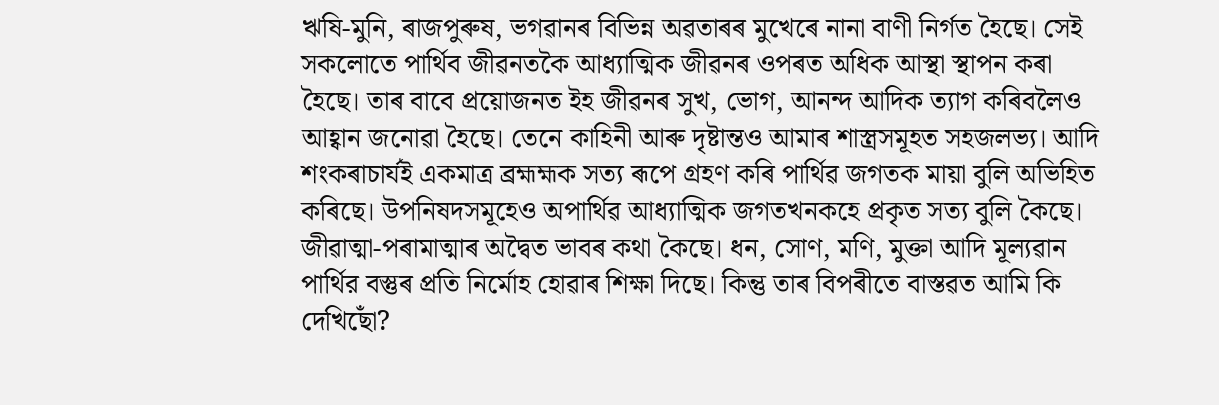ঋষি-মুনি, ৰাজপুৰুষ, ভগৱানৰ বিভিন্ন অৱতাৰৰ মুখেৰে নানা বাণী নির্গত হৈছে। সেই সকলোতে পার্থিব জীৱনতকৈ আধ্যাত্মিক জীৱনৰ ওপৰত অধিক আস্থা স্থাপন কৰা হৈছে। তাৰ বাবে প্রয়োজনত ইহ জীৱনৰ সুখ, ভোগ, আনন্দ আদিক ত্যাগ কৰিবলৈও আহ্বান জনোৱা হৈছে। তেনে কাহিনী আৰু দৃষ্টান্তও আমাৰ শাস্ত্ৰসমূহত সহজলভ্য। আদি শংকৰাচাৰ্যই একমাত্র ব্রহ্মহ্মক সত্য ৰূপে গ্রহণ কৰি পাৰ্থিৱ জগতক মায়া বুলি অভিহিত কৰিছে। উপনিষদসমূহেও অপার্থিৱ আধ্যাত্মিক জগতখনকহে প্রকৃত সত্য বুলি কৈছে।
জীৱাত্মা-পৰামাত্মাৰ অদ্বৈত ভাবৰ কথা কৈছে। ধন, সোণ, মণি, মুক্তা আদি মূল্যৱান পার্থির বস্তুৰ প্ৰতি নির্মোহ হোৱাৰ শিক্ষা দিছে। কিন্তু তাৰ বিপৰীতে বাস্তৱত আমি কি দেখিছোঁ?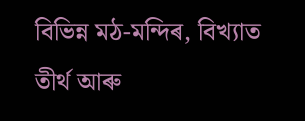বিভিন্ন মঠ-মন্দিৰ, বিখ্যাত তীর্থ আৰু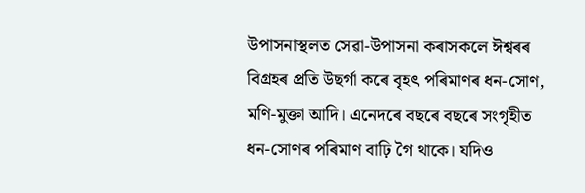উপাসনাস্থলত সেৱা-উপাসনা কৰাসকলে ঈশ্বৰৰ বিগ্ৰহৰ প্ৰতি উছৰ্গা কৰে বৃহৎ পৰিমাণৰ ধন-সোণ, মণি-মুক্তা আদি। এনেদৰে বছৰে বছৰে সংগৃহীত ধন-সোণৰ পৰিমাণ বাঢ়ি গৈ থাকে। যদিও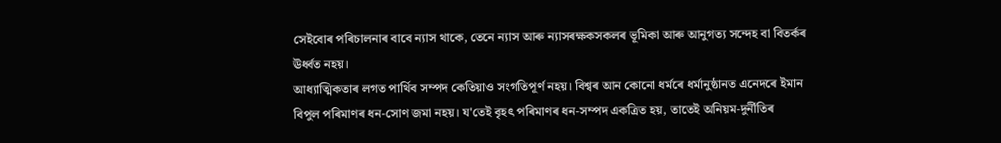সেইবোৰ পৰিচালনাৰ বাবে ন্যাস থাকে, তেনে ন্যাস আৰু ন্যাসৰক্ষকসকলৰ ভূমিকা আৰু আনুগত্য সন্দেহ বা বিতৰ্কৰ ঊর্ধ্বত নহয়।
আধ্যাত্মিকতাৰ লগত পার্থিব সম্পদ কেতিয়াও সংগতিপূর্ণ নহয়। বিশ্বৰ আন কোনো ধৰ্মৰে ধৰ্মানুষ্ঠানত এনেদৰে ইমান বিপুল পৰিমাণৰ ধন-সোণ জমা নহয়। য'তেই বৃহৎ পৰিমাণৰ ধন-সম্পদ একত্রিত হয়, তাতেই অনিয়ম-দুর্নীতিৰ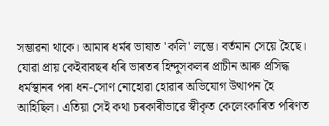সম্ভাৱনা থাকে। আমাৰ ধৰ্মৰ ভাষাত 'কলি' লম্ভে। বর্তমান সেয়ে হৈছে। যোৱা প্ৰায় কেইবাবছৰ ধৰি ভাৰতৰ হিন্দুসকলৰ প্ৰাচীন আৰু প্ৰসিদ্ধ ধৰ্মস্থানৰ পৰা ধন-সোণ নোহোৱা হোৱাৰ অভিযোগ উত্থাপন হৈ আহিছিল। এতিয়া সেই কথা চৰকাৰীভাৱে স্বীকৃত কেলেংকাৰিত পৰিণত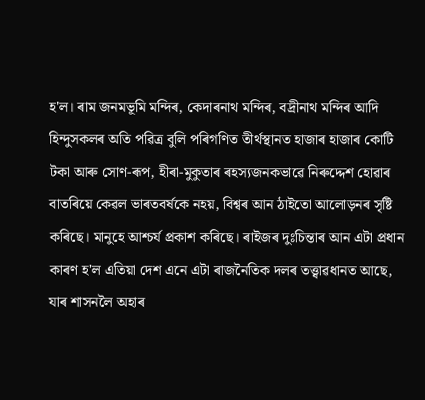হ'ল। ৰাম জনমভূমি মন্দিৰ, কেদাৰনাথ মন্দিৰ, বদ্রীনাথ মন্দিৰ আদি হিন্দুসকলৰ অতি পৱিত্ৰ বুলি পৰিগণিত তীর্থস্থানত হাজাৰ হাজাৰ কোটি টকা আৰু সোণ-ৰূপ, হীৰা-মুকুতাৰ ৰহস্যজনকভাৱে নিৰুদ্দেশ হোৱাৰ বাতৰিয়ে কেৱল ভাৰতবৰ্ষকে নহয়, বিশ্বৰ আন ঠাইতো আলোড়নৰ সৃষ্টি কৰিছে। মানুহে আশ্চর্য প্রকাশ কৰিছে। ৰাইজৰ দুঃচিন্তাৰ আন এটা প্ৰধান কাৰণ হ'ল এতিয়া দেশ এনে এটা ৰাজনৈতিক দলৰ তত্ত্বাৱধানত আছে, যাৰ শাসনলৈ অহাৰ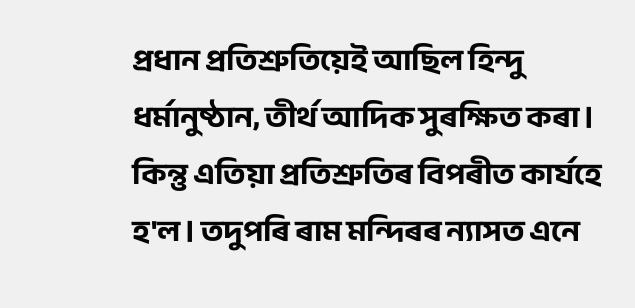প্রধান প্রতিশ্রুতিয়েই আছিল হিন্দু ধর্মানুষ্ঠান, তীর্থ আদিক সুৰক্ষিত কৰা। কিন্তু এতিয়া প্রতিশ্রুতিৰ বিপৰীত কাৰ্যহে হ'ল। তদুপৰি ৰাম মন্দিৰৰ ন্যাসত এনে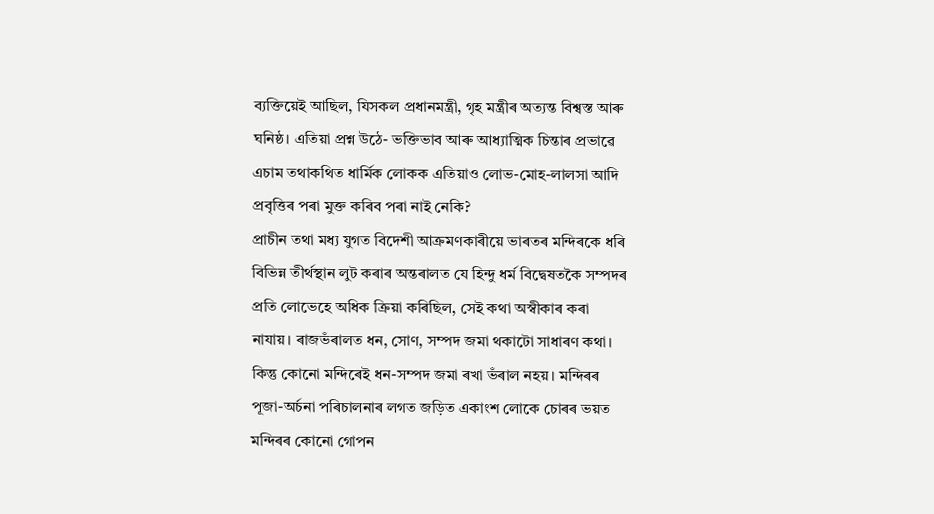ব্যক্তিয়েই আছিল, যিসকল প্রধানমন্ত্রী, গৃহ মন্ত্ৰীৰ অত্যন্ত বিশ্বস্ত আৰু ঘনিষ্ঠ। এতিয়া প্রশ্ন উঠে- ভক্তিভাব আৰু আধ্যাত্মিক চিন্তাৰ প্ৰভাৱে এচাম তথাকথিত ধার্মিক লোকক এতিয়াও লোভ-মোহ-লালসা আদি প্রবৃত্তিৰ পৰা মুক্ত কৰিব পৰা নাই নেকি?
প্রাচীন তথা মধ্য যুগত বিদেশী আক্রমণকাৰীয়ে ভাৰতৰ মন্দিৰকে ধৰি বিভিন্ন তীর্থস্থান লুট কৰাৰ অন্তৰালত যে হিন্দু ধর্ম বিদ্বেষতকৈ সম্পদৰ প্ৰতি লোভেহে অধিক ক্রিয়া কৰিছিল, সেই কথা অস্বীকাৰ কৰা নাযায়। ৰাজভঁৰালত ধন, সোণ, সম্পদ জমা থকাটো সাধাৰণ কথা। কিন্তু কোনো মন্দিৰেই ধন-সম্পদ জমা ৰখা ভঁৰাল নহয়। মন্দিৰৰ পূজা-অৰ্চনা পৰিচালনাৰ লগত জড়িত একাংশ লোকে চোৰৰ ভয়ত মন্দিৰৰ কোনো গোপন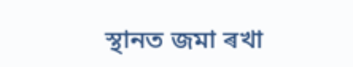স্থানত জমা ৰখা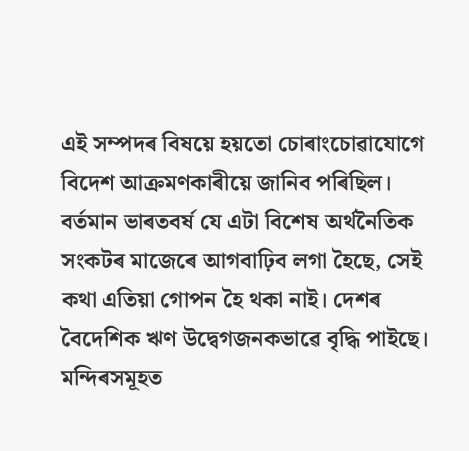এই সম্পদৰ বিষয়ে হয়তো চোৰাংচোৱাযোগে বিদেশ আক্রমণকাৰীয়ে জানিব পৰিছিল।
বর্তমান ভাৰতবৰ্ষ যে এটা বিশেষ অর্থনৈতিক সংকটৰ মাজেৰে আগবাঢ়িব লগা হৈছে, সেই কথা এতিয়া গোপন হৈ থকা নাই। দেশৰ বৈদেশিক ঋণ উদ্বেগজনকভাৱে বৃদ্ধি পাইছে। মন্দিৰসমূহত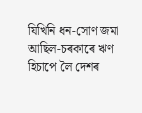যিখিনি ধন-সোণ জমা আছিল-চৰকাৰে ঋণ হিচাপে লৈ দেশৰ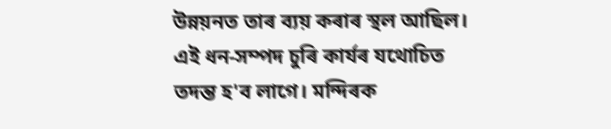উন্নয়নত তাৰ ব্যয় কৰাৰ স্থল আছিল। এই ধন-সম্পদ চুৰি কাৰ্যৰ যথোচিত তদন্ত হ'ব লাগে। মন্দিৰক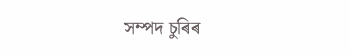সম্পদ চুৰিৰ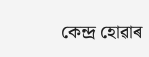কেন্দ্ৰ হোৱাৰ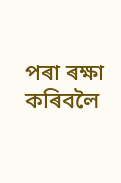পৰা ৰক্ষা কৰিবলৈ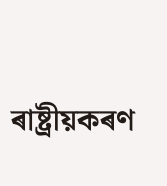ৰাষ্ট্ৰীয়কৰণ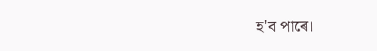হ'ব পাৰে।